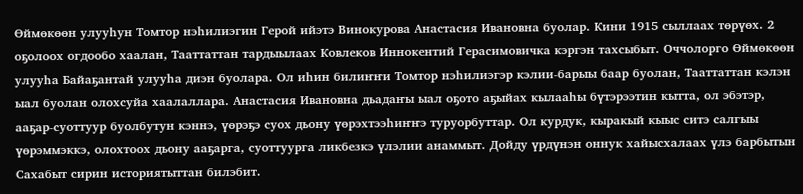Өймөкөөн улууһун Томтор нэһилиэгин Герой ийэтэ Винокурова Анастасия Ивановна буолар. Кини 1915 сыллаах төрүөх. 2 оҕолоох огдообо хаалан, Тааттаттан тардыылаах Ковлеков Иннокентий Герасимовичка кэргэн тахсыбыт. Оччолорго Өймөкөөн улууһа Байаҕантай улууһа диэн буолара. Ол иһин билиҥҥи Томтор нэһилиэгэр кэлии-барыы баар буолан, Тааттаттан кэлэн ыал буолан олохсуйа хаалаллара. Анастасия Ивановна дьадаҥы ыал оҕото аҕыйах кылааһы бүтэрээтин кытта, ол эбэтэр, ааҕар-суоттуур буолбутун кэннэ, үөрэҕэ суох дьону үөрэхтээhиҥҥэ туруорбуттар. Ол курдук, кыракый кыыс ситэ салгыы үөрэммэккэ, олохтоох дьону ааҕарга, суоттуурга ликбезкэ үлэлии анаммыт. Дойду үрдүнэн оннук хайысхалаах үлэ барбытын Сахабыт сирин историятыттан билэбит.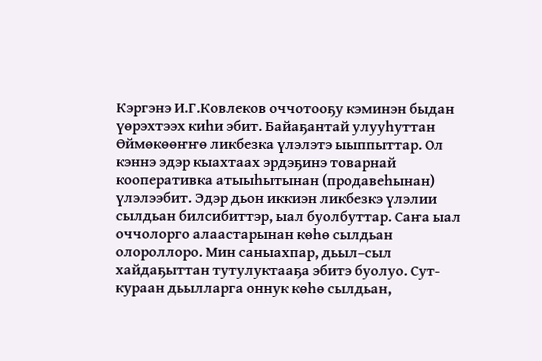Кэргэнэ И.Г.Ковлеков оччотооҕу кэминэн быдан үөрэхтээх киhи эбит. Байаҕантай улууhуттан Өймөкөөҥҥө ликбезка үлэлэтэ ыыппыттар. Ол кэннэ эдэр кыахтаах эрдэҕинэ товарнай кооперативка атыыhытынан (продавеhынан) үлэлээбит. Эдэр дьон иккиэн ликбезкэ үлэлии сылдьан билсибиттэр, ыал буолбуттар. Саҥа ыал оччолорго алаастарынан көhө сылдьан олороллоро. Мин саныахпар, дьыл–сыл хайдаҕыттан тутулуктааҕа эбитэ буолуо. Сут-кураан дьылларга оннук көhө сылдьан,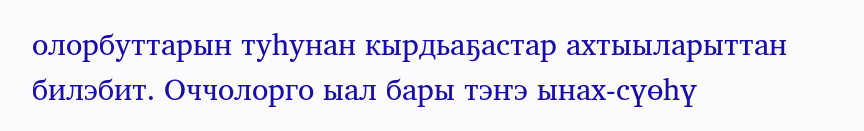олорбуттарын туhунан кырдьаҕастар ахтыыларыттан билэбит. Оччолорго ыал бары тэҥэ ынах-сүөһү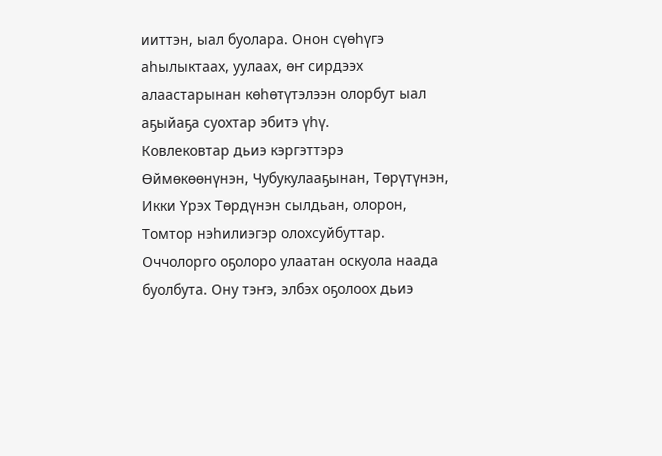ииттэн, ыал буолара. Онон сүөһүгэ аһылыктаах, уулаах, өҥ сирдээх алаастарынан көһөтүтэлээн олорбут ыал аҕыйаҕа суохтар эбитэ үһү.
Ковлековтар дьиэ кэргэттэрэ Өймөкөөнүнэн, Чубукулааҕынан, Төрүтүнэн, Икки Yрэх Төрдүнэн сылдьан, олорон, Томтор нэһилиэгэр олохсуйбуттар. Оччолорго оҕолоро улаатан оскуола наада буолбута. Ону тэҥэ, элбэх оҕолоох дьиэ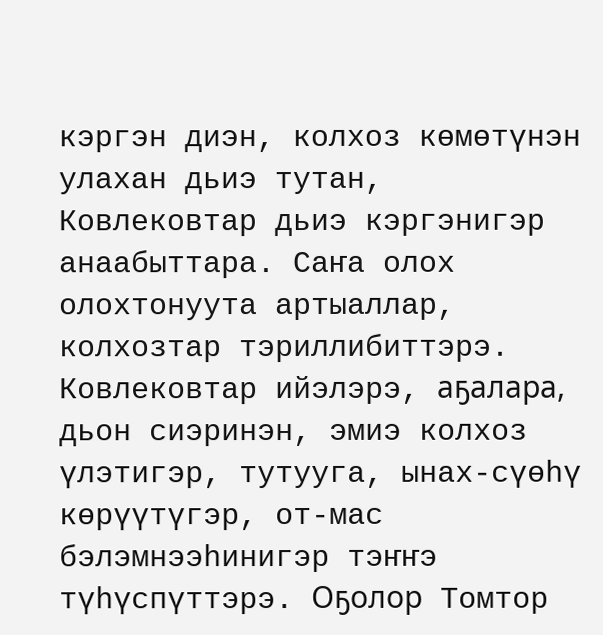кэргэн диэн, колхоз көмөтүнэн улахан дьиэ тутан, Ковлековтар дьиэ кэргэнигэр анаабыттара. Саҥа олох олохтонуута артыаллар, колхозтар тэриллибиттэрэ. Ковлековтар ийэлэрэ, аҕалара, дьон сиэринэн, эмиэ колхоз үлэтигэр, тутууга, ынах-сүөһү көрүүтүгэр, от-мас бэлэмнээhинигэр тэҥҥэ түhүспүттэрэ. Оҕолор Томтор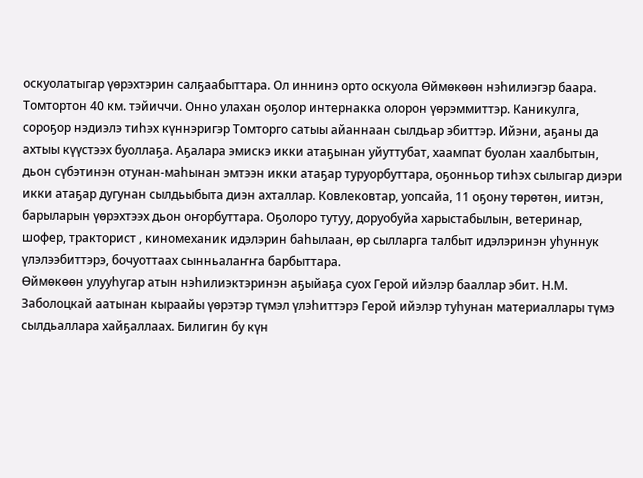оскуолатыгар үөрэхтэрин салҕаабыттара. Ол иннинэ орто оскуола Өймөкөөн нэhилиэгэр баара. Томтортон 40 км. тэйиччи. Онно улахан оҕолор интернакка олорон үөрэммиттэр. Каникулга, сороҕор нэдиэлэ тиhэх күннэригэр Томторго сатыы айаннаан сылдьар эбиттэр. Ийэни, аҕаны да ахтыы күүстээх буоллаҕа. Аҕалара эмискэ икки атаҕынан уйуттубат, хаампат буолан хаалбытын, дьон сүбэтинэн отунан-маhынан эмтээн икки атаҕар туруорбуттара, оҕонньор тиһэх сылыгар диэри икки атаҕар дугунан сылдьыбыта диэн ахталлар. Ковлековтар, уопсайа, 11 оҕону төрөтөн, иитэн, барыларын үөрэхтээх дьон оҥорбуттара. Оҕолоро тутуу, доруобуйа харыстабылын, ветеринар, шофер, тракторист , киномеханик идэлэрин баhылаан, өр сылларга талбыт идэлэринэн уhуннук үлэлээбиттэрэ, бочуоттаах сынньалаҥҥа барбыттара.
Өймөкөөн улууhугар атын нэһилиэктэринэн аҕыйаҕа суох Герой ийэлэр бааллар эбит. Н.М. Заболоцкай аатынан кыраайы үөрэтэр түмэл үлэhиттэрэ Герой ийэлэр туhунан материаллары түмэ сылдьаллара хайҕаллаах. Билигин бу күн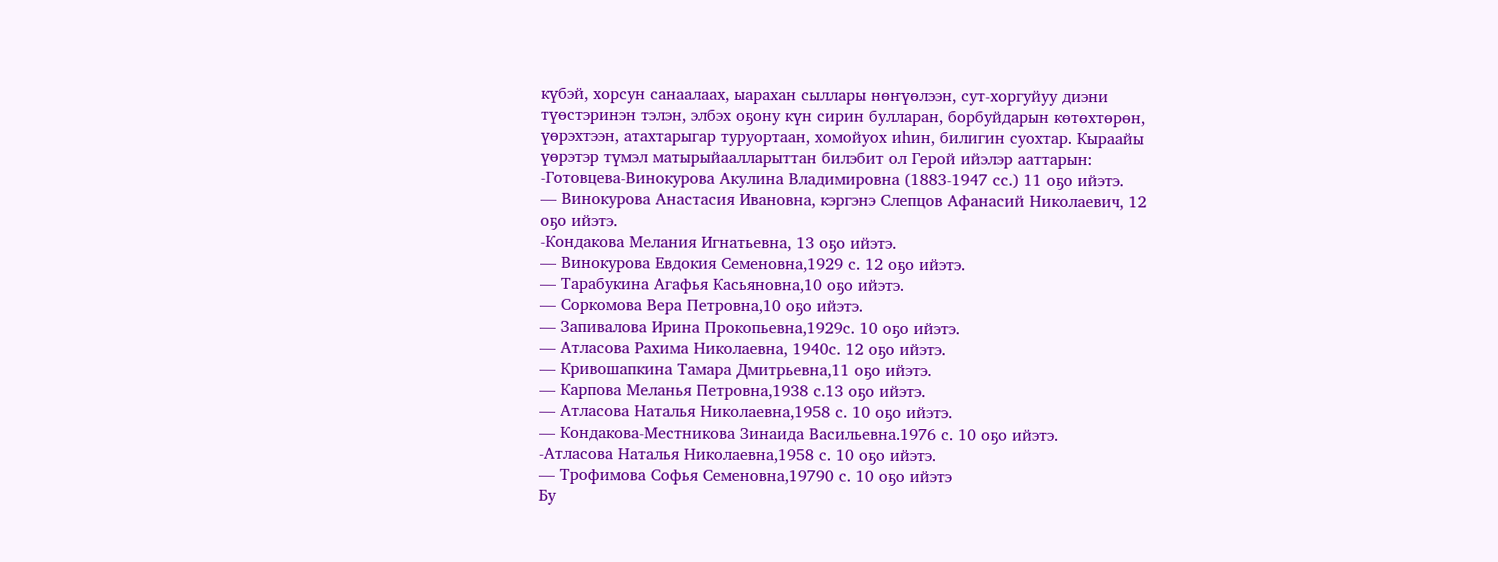күбэй, хорсун санаалаах, ыарахан сыллары нөҥүөлээн, сут-хоргуйуу диэни түөстэринэн тэлэн, элбэх оҕону күн сирин булларан, борбуйдарын көтөхтөрөн, үөрэхтээн, атахтарыгар туруортаан, хомойуох иһин, билигин суохтар. Кыраайы үөрэтэр түмэл матырыйаалларыттан билэбит ол Герой ийэлэр ааттарын:
-Готовцева-Винокурова Акулина Владимировна (1883-1947 сс.) 11 оҕо ийэтэ.
— Винокурова Анастасия Ивановна, кэргэнэ Слепцов Афанасий Николаевич, 12 оҕо ийэтэ.
-Кондакова Мелания Игнатьевна, 13 оҕо ийэтэ.
— Винокурова Евдокия Семеновна,1929 с. 12 оҕо ийэтэ.
— Тарабукина Агафья Касьяновна,10 оҕо ийэтэ.
— Соркомова Вера Петровна,10 оҕо ийэтэ.
— Запивалова Ирина Прокопьевна,1929с. 10 оҕо ийэтэ.
— Атласова Рахима Николаевна, 1940с. 12 оҕо ийэтэ.
— Кривошапкина Тамара Дмитрьевна,11 оҕо ийэтэ.
— Карпова Меланья Петровна,1938 с.13 оҕо ийэтэ.
— Атласова Наталья Николаевна,1958 с. 10 оҕо ийэтэ.
— Кондакова-Местникова Зинаида Васильевна.1976 с. 10 оҕо ийэтэ.
-Атласова Наталья Николаевна,1958 с. 10 оҕо ийэтэ.
— Трофимова Софья Семеновна,19790 с. 10 оҕо ийэтэ
Бу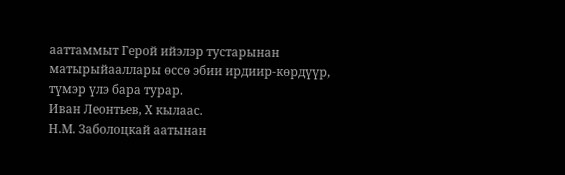ааттаммыт Герой ийэлэр тустарынан матырыйааллары өссө эбии ирдиир-көрдүүр,
түмэр үлэ бара турар.
Иван Леонтьев, Х кылаас.
Н.М. Заболоцкай аатынан